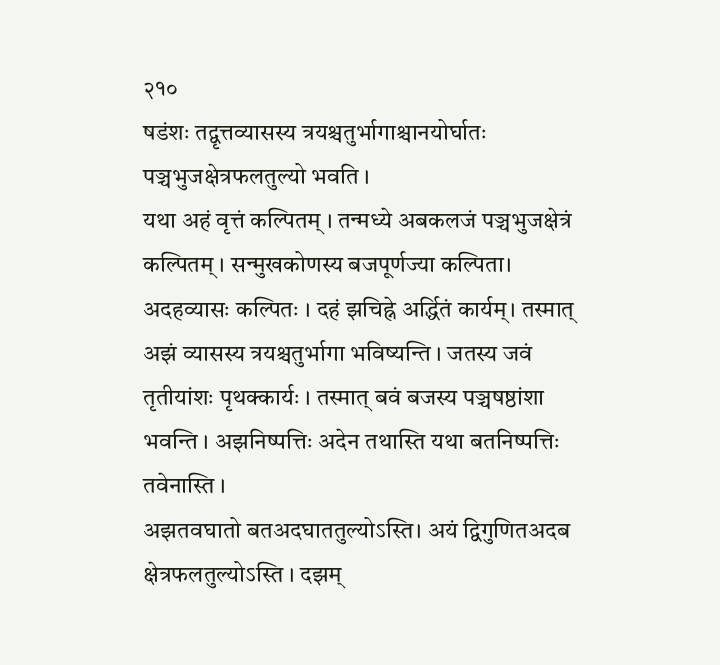२१०
षडंशः तद्वृत्तव्यासस्य त्रयश्चतुर्भागाश्चानयोर्घातः पञ्चभुजक्षेत्रफलतुल्यो भवति ।
यथा अहं वृत्तं कल्पितम् । तन्मध्ये अबकलजं पञ्चभुजक्षेत्रं कल्पितम् । सन्मुखकोणस्य बजपूर्णज्या कल्पिता। अदहव्यासः कल्पितः । दहं झचिह्ने अर्द्धितं कार्यम्। तस्मात् अझं व्यासस्य त्रयश्चतुर्भागा भविष्यन्ति । जतस्य जवं तृतीयांशः पृथक्कार्यः । तस्मात् बवं बजस्य पञ्चषष्ठांशा भवन्ति । अझनिष्पत्तिः अदेन तथास्ति यथा बतनिष्पत्तिः तवेनास्ति ।
अझतवघातो बतअदघाततुल्योऽस्ति। अयं द्विगुणितअदब क्षेत्रफलतुल्योऽस्ति । दझम्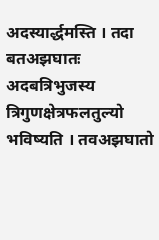अदस्यार्द्धमस्ति । तदा बतअझघातः अदबत्रिभुजस्य त्रिगुणक्षेत्रफलतुल्यो भविष्यति । तवअझघातो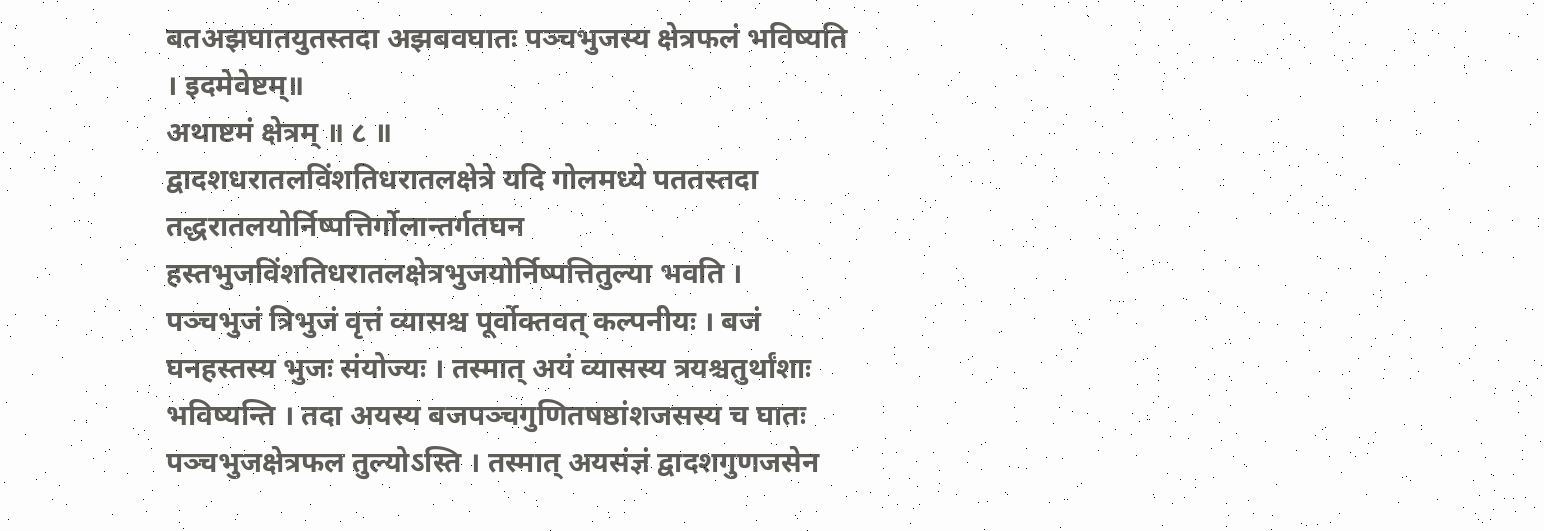बतअझघातयुतस्तदा अझबवघातः पञ्चभुजस्य क्षेत्रफलं भविष्यति । इदमेवेष्टम्॥
अथाष्टमं क्षेत्रम् ॥ ८ ॥
द्वादशधरातलविंशतिधरातलक्षेत्रे यदि गोलमध्ये पततस्तदा तद्धरातलयोर्निष्पत्तिर्गोलान्तर्गतघन हस्तभुजविंशतिधरातलक्षेत्रभुजयोर्निष्पत्तितुल्या भवति ।
पञ्चभुजं त्रिभुजं वृत्तं व्यासश्च पूर्वोक्तवत् कल्पनीयः । बजं घनहस्तस्य भुजः संयोज्यः । तस्मात् अयं व्यासस्य त्रयश्चतुर्थांशाः भविष्यन्ति । तदा अयस्य बजपञ्चगुणितषष्ठांशजसस्य च घातः पञ्चभुजक्षेत्रफल तुल्योऽस्ति । तस्मात् अयसंज्ञं द्वादशगुणजसेन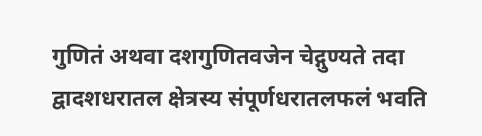गुणितं अथवा दशगुणितवजेन चेद्गुण्यते तदा द्वादशधरातल क्षेत्रस्य संपूर्णधरातलफलं भवति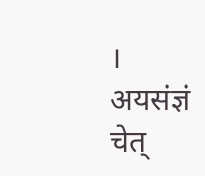। अयसंज्ञं चेत्